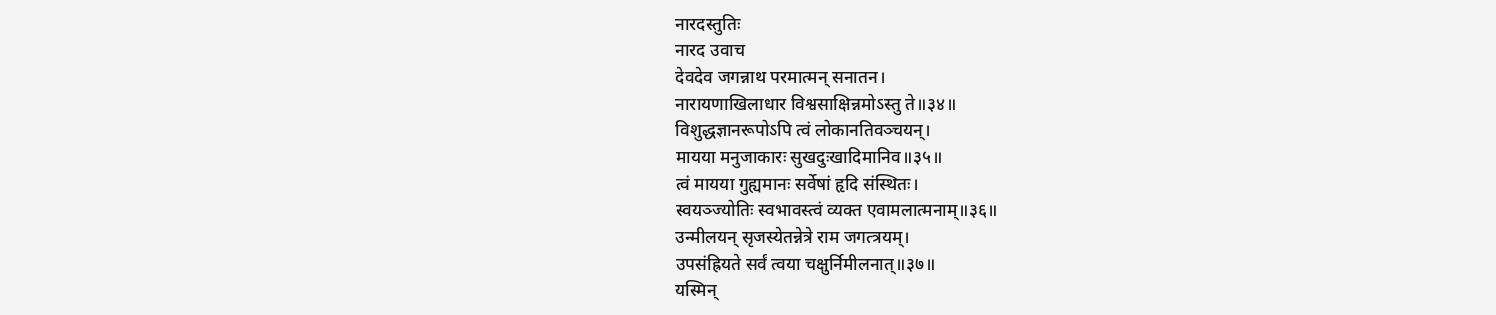नारदस्तुतिः
नारद उवाच
देवदेव जगन्नाथ परमात्मन् सनातन।
नारायणाखिलाधार विश्वसाक्षिन्नमोऽस्तु ते॥३४॥
विशुद्धज्ञानरूपोऽपि त्वं लोकानतिवञ्चयन्।
मायया मनुजाकारः सुखदुःखादिमानिव॥३५॥
त्वं मायया गुह्यमानः सर्वेषां हृदि संस्थितः।
स्वयञ्ज्योतिः स्वभावस्त्वं व्यक्त एवामलात्मनाम्॥३६॥
उन्मीलयन् सृजस्येतन्नेत्रे राम जगत्त्रयम्।
उपसंह्रियते सर्वं त्वया चक्षुर्निमीलनात्॥३७॥
यस्मिन्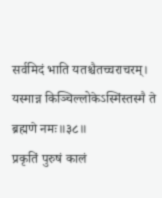सर्वमिदं भाति यतश्चैतच्चराचरम्।
यस्मान्न किञ्चिल्लोकेऽस्मिंस्तस्मै ते ब्रह्मणे नमः॥३८॥
प्रकृतिं पुरुषं कालं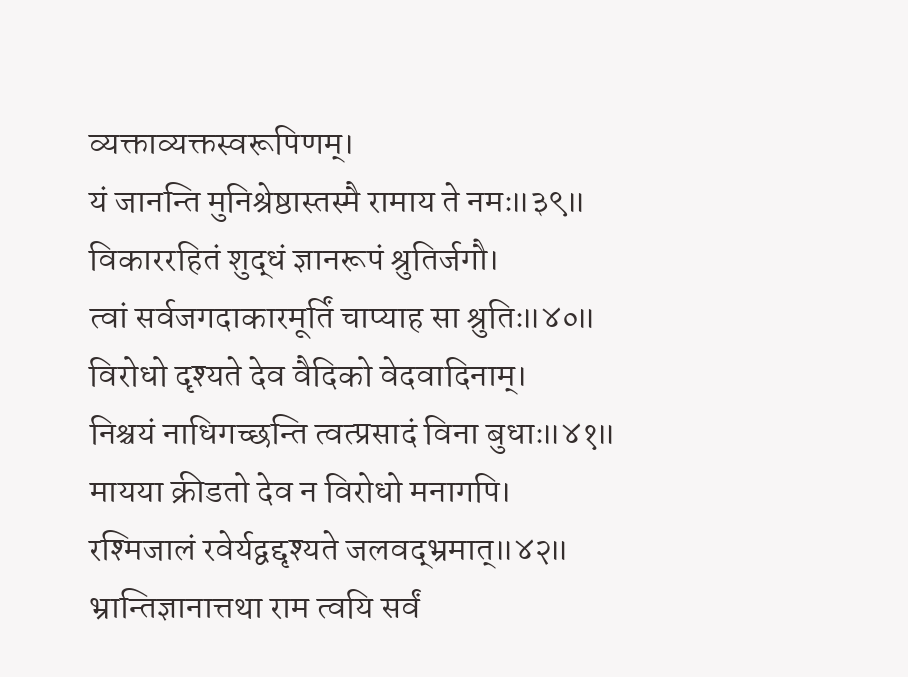व्यक्ताव्यक्तस्वरूपिणम्।
यं जानन्ति मुनिश्रेष्ठास्तस्मै रामाय ते नमः॥३९॥
विकाररहितं शुद्धं ज्ञानरूपं श्रुतिर्जगौ।
त्वां सर्वजगदाकारमूर्तिं चाप्याह सा श्रुतिः॥४०॥
विरोधो दृश्यते देव वैदिको वेदवादिनाम्।
निश्चयं नाधिगच्छन्ति त्वत्प्रसादं विना बुधाः॥४१॥
मायया क्रीडतो देव न विरोधो मनागपि।
रश्मिजालं रवेर्यद्वद्दृश्यते जलवद्भ्रमात्॥४२॥
भ्रान्तिज्ञानात्तथा राम त्वयि सर्वं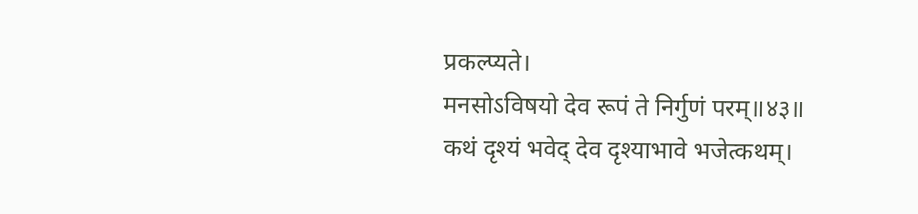प्रकल्प्यते।
मनसोऽविषयो देव रूपं ते निर्गुणं परम्॥४३॥
कथं दृश्यं भवेद् देव दृश्याभावे भजेत्कथम्।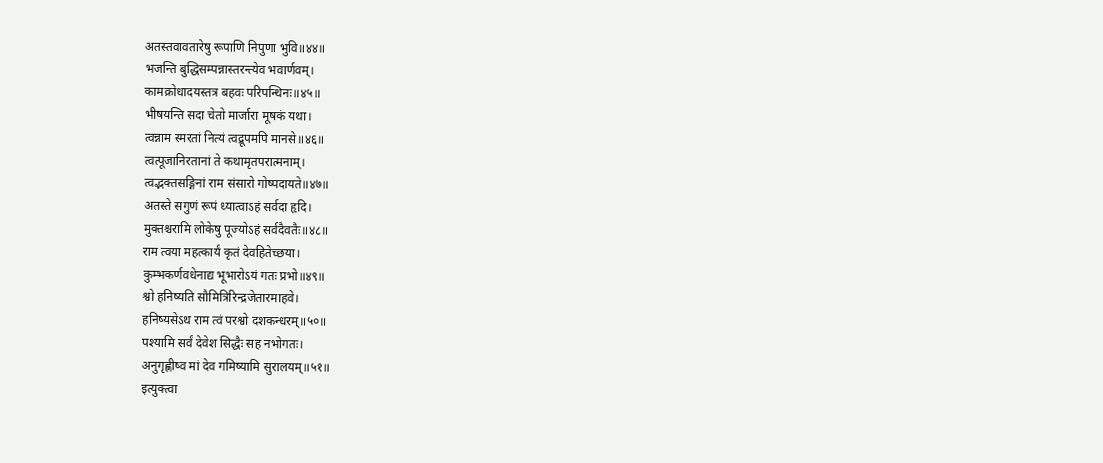अतस्तवावतारेषु रूपाणि निपुणा भुवि॥४४॥
भजन्ति बुद्धिसम्पन्नास्तरन्त्येव भवार्णवम्।
कामक्रोधादयस्तत्र बहवः परिपन्थिनः॥४५॥
भीषयन्ति सदा चेतो मार्जारा मूषकं यथा।
त्वन्नाम स्मरतां नित्यं त्वद्रूपमपि मानसे॥४६॥
त्वत्पूजानिरतानां ते कथामृतपरात्मनाम्।
त्वद्भक्तसङ्गिनां राम संसारो गोष्पदायते॥४७॥
अतस्ते सगुणं रूपं ध्यात्वाऽहं सर्वदा हृदि।
मुक्तश्चरामि लोकेषु पूज्योऽहं सर्वदैवतैः॥४८॥
राम त्वया महत्कार्यं कृतं देवहितेच्छया।
कुम्भकर्णवधेनाद्य भूभारोऽयं गतः प्रभो॥४९॥
श्वो हनिष्यति सौमित्रिरिन्द्रजेतारमाहवे।
हनिष्यसेऽथ राम त्वं परश्वो दशकन्धरम्॥५०॥
पश्यामि सर्वं देवेश सिद्धैः सह नभोगतः।
अनुगृह्णीष्व मां देव गमिष्यामि सुरालयम्॥५१॥
इत्युक्त्वा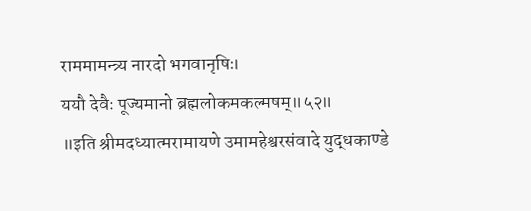राममामन्त्र्य नारदो भगवानृषिः।
ययौ देवैः पूज्यमानो ब्रह्मलोकमकल्मषम्॥५२॥
॥इति श्रीमदध्यात्मरामायणे उमामहेश्वरसंवादे युद्धकाण्डे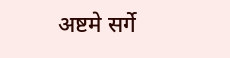अष्टमे सर्गे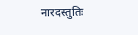नारदस्तुतिः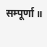सम्पूर्णा॥